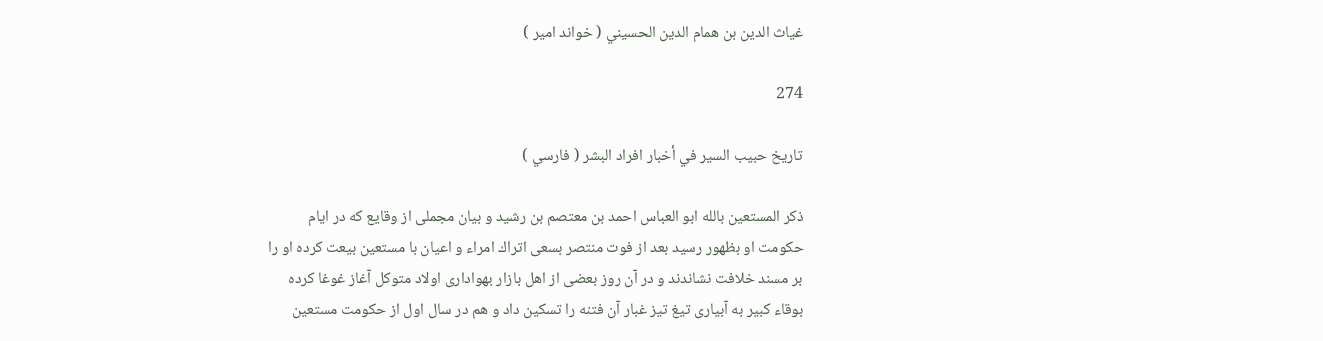غياث الدين بن همام الدين الحسيني ( خواند امير )

274

تاريخ حبيب السير في أخبار افراد البشر ( فارسي )

ذكر المستعين بالله ابو العباس احمد بن معتصم بن رشيد و بيان مجملى از وقايع كه در ايام حكومت او بظهور رسيد بعد از فوت منتصر بسعى اتراك امراء و اعيان با مستعين بيعت كرده او را بر مسند خلافت نشاندند و در آن روز بعضى از اهل بازار بهوادارى اولاد متوكل آغاز غوغا كرده بوقاء كبير به آبيارى تيغ تيز غبار آن فتنه را تسكين داد و هم در سال اول از حكومت مستعين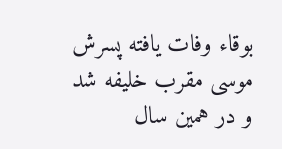بوقاء وفات يافته پسرش موسى مقرب خليفه شد و در همين سال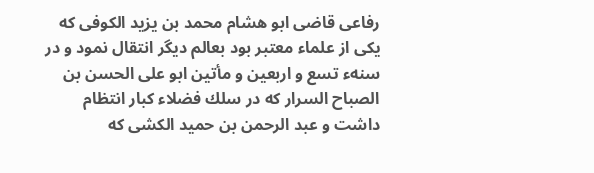رفاعى قاضى ابو هشام محمد بن يزيد الكوفى كه يكى از علماء معتبر بود بعالم ديگر انتقال نمود و در سنهء تسع و اربعين و مأتين ابو على الحسن بن الصباح السرار كه در سلك فضلاء كبار انتظام داشت و عبد الرحمن بن حميد الكشى كه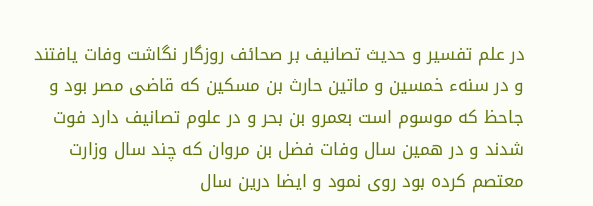در علم تفسير و حديث تصانيف بر صحائف روزگار نگاشت وفات يافتند و در سنهء خمسين و ماتين حارث بن مسكين كه قاضى مصر بود و جاحظ كه موسوم است بعمرو بن بحر و در علوم تصانيف دارد فوت شدند و در همين سال وفات فضل بن مروان كه چند سال وزارت معتصم كرده بود روى نمود و ايضا درين سال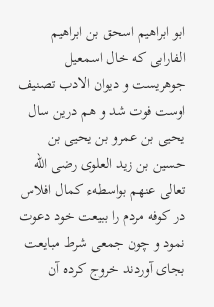ابو ابراهيم اسحق بن ابراهيم الفارابى كه خال اسمعيل جوهريست و ديوان الادب تصنيف اوست فوت شد و هم درين سال يحيى بن عمرو بن يحيى بن حسين بن زيد العلوى رضى اللّه تعالى عنهم بواسطهء كمال افلاس در كوفه مردم را ببيعت خود دعوت نمود و چون جمعى شرط مبايعت بجاى آوردند خروج كرده آن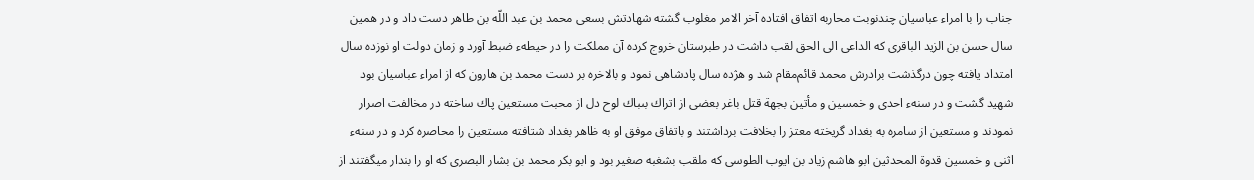جناب را با امراء عباسيان چندنوبت محاربه اتفاق افتاده آخر الامر مغلوب گشته شهادتش بسعى محمد بن عبد اللّه بن طاهر دست داد و در همين سال حسن بن الزيد الباقرى كه الداعى الى الحق لقب داشت در طبرستان خروج كرده آن مملكت را در حيطهء ضبط آورد و زمان دولت او نوزده سال امتداد يافته چون درگذشت برادرش محمد قائم‌مقام شد و هژده سال پادشاهى نمود و بالاخره بر دست محمد بن هارون كه از امراء عباسيان بود شهيد گشت و در سنهء احدى و خمسين و مأتين بجهة قتل باغر بعضى از اتراك بىباك لوح دل از محبت مستعين پاك ساخته در مخالفت اصرار نمودند و مستعين از سامره به بغداد گريخته معتز را بخلافت برداشتند و باتفاق موفق او به ظاهر بغداد شتافته مستعين را محاصره كرد و در سنهء اثنى و خمسين قدوة المحدثين ابو هاشم زياد بن ايوب الطوسى كه ملقب بشغبه صغير بود و ابو بكر محمد بن بشار البصرى كه او را بندار ميگفتند از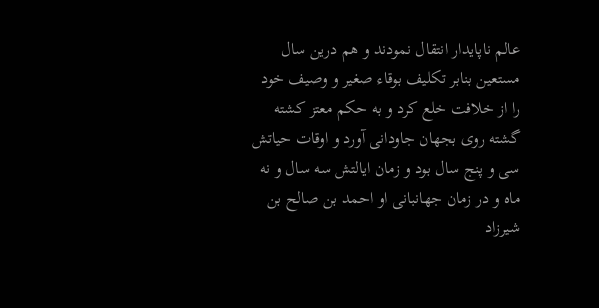عالم ناپايدار انتقال نمودند و هم درين سال مستعين بنابر تكليف بوقاء صغير و وصيف خود را از خلافت خلع كرد و به حكم معتز كشته گشته روى بجهان جاودانى آورد و اوقات حياتش سى و پنج سال بود و زمان ايالتش سه سال و نه ماه و در زمان جهانبانى او احمد بن صالح بن شيرزاد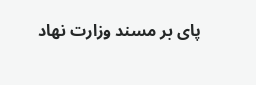پاى بر مسند وزارت نهاد